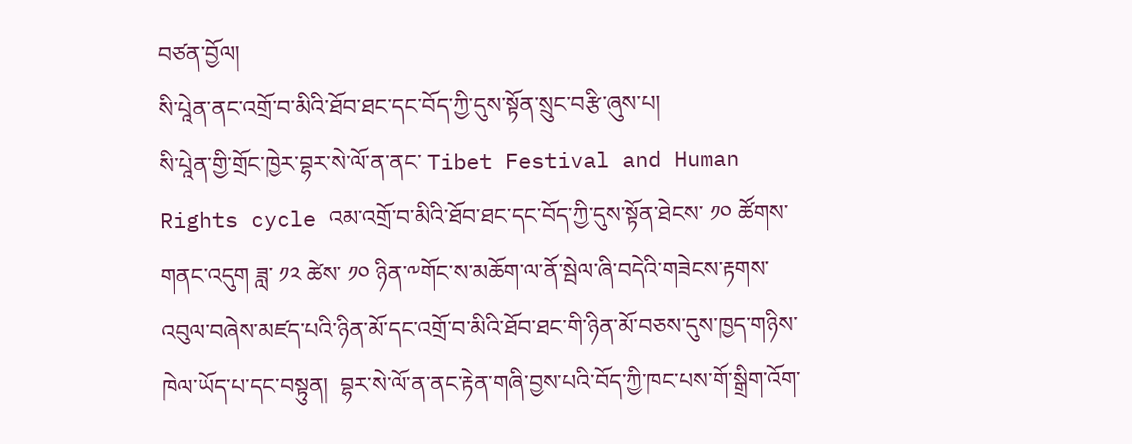བཙན་བྱོལ།
སི་པཱེན་ནང་འགྲོ་བ་མིའི་ཐོབ་ཐང་དང་བོད་ཀྱི་དུས་སྟོན་སྲུང་བརྩི་ཞུས་པ།
སི་པཱེན་གྱི་གྲོང་ཁྱེར་བྷར་སེ་ལོ་ན་ནང་ Tibet Festival and Human Rights cycle འམ་འགྲོ་བ་མིའི་ཐོབ་ཐང་དང་བོད་ཀྱི་དུས་སྟོན་ཐེངས་ ༡༠ ཚོགས་གནང་འདུག ཟླ་ ༡༢ ཚེས་ ༡༠ ཉིན་༸གོང་ས་མཆོག་ལ་ནོ་སྦེལ་ཞི་བདེའི་གཟེངས་རྟགས་འབུལ་བཞེས་མཛད་པའི་ཉིན་མོ་དང་འགྲོ་བ་མིའི་ཐོབ་ཐང་གི་ཉིན་མོ་བཅས་དུས་ཁྱད་གཉིས་ཁེལ་ཡོད་པ་དང་བསྟུན།  བྷར་སེ་ལོ་ན་ནང་རྟེན་གཞི་བྱས་པའི་བོད་ཀྱི་ཁང་པས་གོ་སྒྲིག་འོག་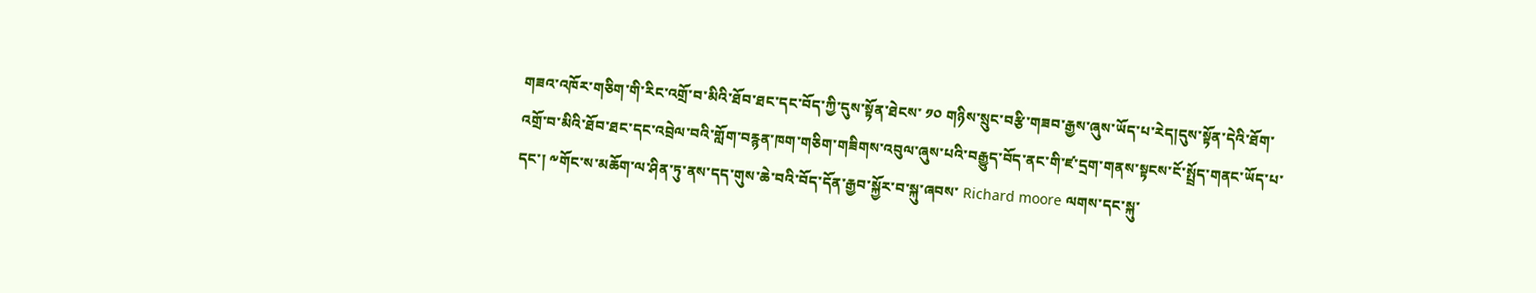གཟའ་འཁོར་གཅིག་གི་རིང་འགྲོ་བ་མིའི་ཐོབ་ཐང་དང་བོད་ཀྱི་དུས་སྟོན་ཐེངས་ ༡༠ གཉིས་སྲུང་བརྩི་གཟབ་རྒྱས་ཞུས་ཡོད་པ་རེད།དུས་སྟོན་དེའི་ཐོག་འགྲོ་བ་མིའི་ཐོབ་ཐང་དང་འབྲེལ་བའི་གློག་བརྙན་ཁག་གཅིག་གཟིགས་འབུལ་ཞུས་པའི་བརྒྱུད་བོད་ནང་གི་ཛ་དྲག་གནས་སྟངས་ངོ་སྤྲོད་གནང་ཡོད་པ་དང་། ༸གོང་ས་མཆོག་ལ་ཤིན་ཏུ་ནས་དད་གུས་ཆེ་བའི་བོད་དོན་རྒྱབ་སྐྱོར་བ་སྐུ་ཞབས་ Richard moore ལགས་དང་སྐུ་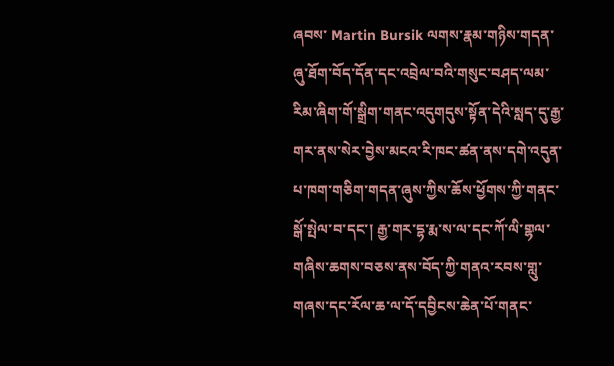ཞབས་ Martin Bursik ལགས་རྣམ་གཉིས་གདན་ཞུ་ཐོག་བོད་དོན་དང་འབྲེལ་བའི་གསུང་བཤད་ལམ་རིམ་ཞིག་གོ་སྒྲིག་གནང་འདུགདུས་སྟོན་དེའི་སླད་དུ་རྒྱ་གར་ནས་སེར་བྱེས་མངའ་རི་ཁང་ཚན་ནས་དགེ་འདུན་པ་ཁག་གཅིག་གདན་ཞུས་ཀྱིས་ཆོས་ཕྱོགས་ཀྱི་གནང་སྒོ་སྤེལ་བ་དང་། རྒྱ་གར་དྷ་རྨ་ས་ལ་དང་ཀོ་ལི་གྷལ་གཞིས་ཆགས་བཅས་ནས་བོད་ཀྱི་གནའ་རབས་གླུ་གཞས་དང་རོལ་ཆ་ལ་དོ་དབྱིངས་ཆེན་པོ་གནང་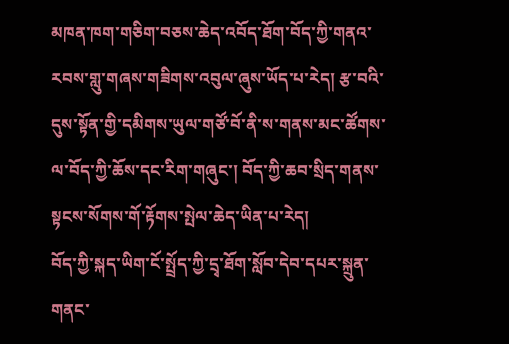མཁན་ཁག་གཅིག་བཅས་ཆེད་འབོད་ཐོག་བོད་ཀྱི་གནའ་རབས་གླུ་གཞས་གཟིགས་འབུལ་ཞུས་ཡོད་པ་རེད། རྩ་བའི་དུས་སྟོན་གྱི་དམིགས་ཡུལ་གཙོ་བོ་ནི་ས་གནས་མང་ཚོགས་ལ་བོད་ཀྱི་ཆོས་དང་རིག་གཞུང་། བོད་ཀྱི་ཆབ་སྲིད་གནས་སྟངས་སོགས་གོ་རྟོགས་སྤེལ་ཆེད་ཡིན་པ་རེད།
བོད་ཀྱི་སྐད་ཡིག་ངོ་སྤྲོད་ཀྱི་དྲྭ་ཐོག་སློབ་དེབ་དཔར་སྐྲུན་གནང་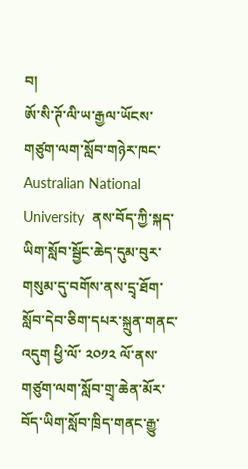བ།
ཨོ་སི་ཊོ་ལི་ཡ་རྒྱལ་ཡོངས་གཙུག་ལག་སློབ་གཉེར་ཁང་  Australian National University  ནས་བོད་ཀྱི་སྐད་ཡིག་སློབ་སྦྱོང་ཆེད་དུམ་བུར་གསུམ་དུ་བགོས་ནས་དྲྭ་ཐོག་སློབ་དེབ་ཅིག་དཔར་སྐྲུན་གནང་འདུག ཕྱི་ལོ་ ༢༠༡༢ ལོ་ནས་གཙུག་ལག་སློབ་གྲྭ་ཆེན་མོར་བོད་ཡིག་སློབ་ཁྲིད་གནང་རྒྱུ་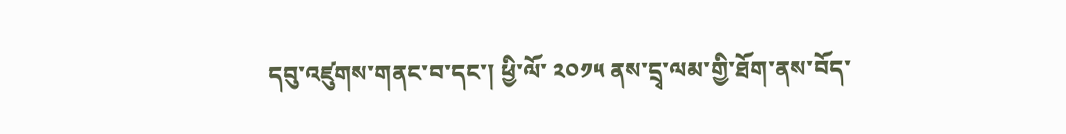དབུ་འཛུགས་གནང་བ་དང་། ཕྱི་ལོ་ ༢༠༡༥ ནས་དྲྭ་ལམ་གྱི་ཐོག་ནས་བོད་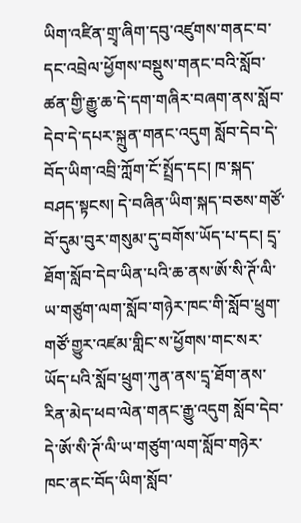ཡིག་འཛིན་གྲྭ་ཞིག་དབུ་འཛུགས་གནང་བ་དང་འབྲེལ་ཕྱོགས་བསྡུས་གནང་བའི་སློབ་ཚན་གྱི་རྒྱུ་ཆ་དེ་དག་གཞིར་བཞག་ནས་སློབ་དེབ་དེ་དཔར་སྐྲུན་གནང་འདུག སློབ་དེབ་དེ་བོད་ཡིག་འབྲི་ཀློག་ངོ་སྤྲོད་དང། ཁ་སྐད་བཤད་སྟངས། དེ་བཞིན་ཡིག་སྐད་བཅས་གཙོ་བོ་དུམ་བུར་གསུམ་དུ་བགོས་ཡོད་པ་དང། དྲྭ་ཐོག་སློབ་དེབ་ཡིན་པའི་ཆ་ནས་ཨོ་སི་ཊོ་ལི་ཡ་གཙུག་ལག་སློབ་གཉེར་ཁང་གི་སློབ་ཕྲུག་གཙོ་གྱུར་འཛམ་གླིང་ས་ཕྱོགས་གང་སར་ཡོད་པའི་སློབ་ཕྲུག་ཀུན་ནས་དྲྭ་ཐོག་ནས་རིན་མེད་ཕབ་ལེན་གནང་རྒྱུ་འདུག སློབ་དེབ་དེ་ཨོ་སི་ཊོ་ལི་ཡ་གཙུག་ལག་སློབ་གཉེར་ཁང་ནང་བོད་ཡིག་སློབ་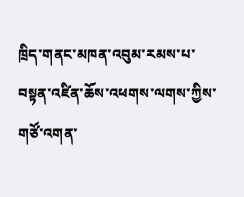ཁྲིད་གནང་མཁན་འབུམ་རམས་པ་བསྟན་འཛིན་ཆོས་འཕགས་ལགས་ཀྱིས་གཙོ་འགན་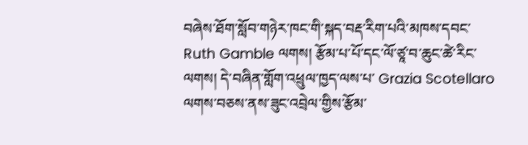བཞེས་ཐོག་སློབ་གཉེར་ཁང་གི་སྐད་བརྡ་རིག་པའི་མཁས་དབང་ Ruth Gamble ལགས། རྩོམ་པ་པོ་དང་ལོ་ཙཱ་བ་ཆུང་ཚེ་རིང་ལགས། དེ་བཞིན་གློག་འཕྲུལ་ཁྱད་ལས་པ་ Grazia Scotellaro ལགས་བཅས་ནས་ཟུང་འབྲེལ་གྱིས་རྩོམ་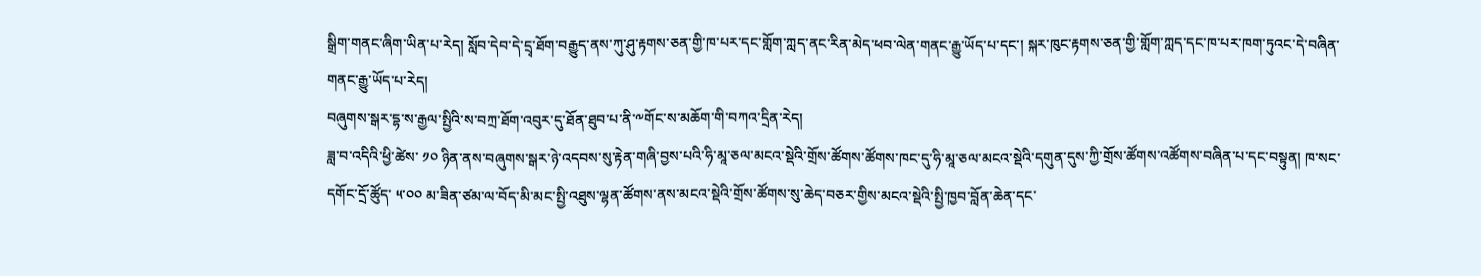སྒྲིག་གནང་ཞིག་ཡིན་པ་རེད། སློབ་དེབ་དེ་དྲྭ་ཐོག་བརྒྱུད་ནས་ཀུ་ཤུ་རྟགས་ཅན་གྱི་ཁ་པར་དང་གློག་ཀླད་ནང་རིན་མེད་ཕབ་ལེན་གནང་རྒྱུ་ཡོད་པ་དང་། སྐར་ཁུང་རྟགས་ཅན་གྱི་གློག་ཀླད་དང་ཁ་པར་ཁག་ཏུའང་དེ་བཞིན་གནང་རྒྱུ་ཡོད་པ་རེད།
བཞུགས་སྒར་དྷ་ས་རྒྱལ་སྤྱིའི་ས་བཀྲ་ཐོག་འབུར་དུ་ཐོན་ཐུབ་པ་ནི་༸གོང་ས་མཆོག་གི་བཀའ་དྲིན་རེད།
ཟླ་བ་འདིའི་ཕྱི་ཚེས་ ༡༠ ཉིན་ནས་བཞུགས་སྒར་ཉེ་འདབས་སུ་རྟེན་གཞི་བྱས་པའི་ཧི་མཱ་ཅལ་མངའ་སྡེའི་གྲོས་ཚོགས་ཚོགས་ཁང་དུ་ཧི་མཱ་ཅལ་མངའ་སྡེའི་དགུན་དུས་ཀྱི་གྲོས་ཚོགས་འཚོགས་བཞིན་པ་དང་བསྟུན། ཁ་སང་དགོང་དྲོ་ཚོུད་ ༥་༠༠ མ་ཟིན་ཙམ་ལ་བོད་མི་མང་སྤྱི་འཐུས་ལྷན་ཚོགས་ནས་མངའ་སྡེའི་གྲོས་ཚོགས་སུ་ཆེད་བཅར་གྱིས་མངའ་སྡེའི་སྤྱི་ཁྱབ་བློན་ཆེན་དང་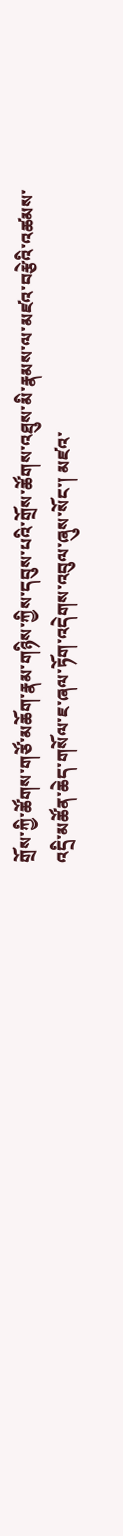གྲོས་ཀྱི་ཚོགས་གཙོ་མཆོག་རྣམ་གཉིས་ཀྱིས་དབུས་པའི་གྲོས་ཚོགས་འཐུས་མི་རྣམས་ལ་མཛའ་བརྩེའི་འཚམས་འདྲི་མཚོན་ཆེད་གསོལ་ཇ་ཞལ་ཏོག་འདེགས་འབུལ་ཞུས་སོང་། མཛའ་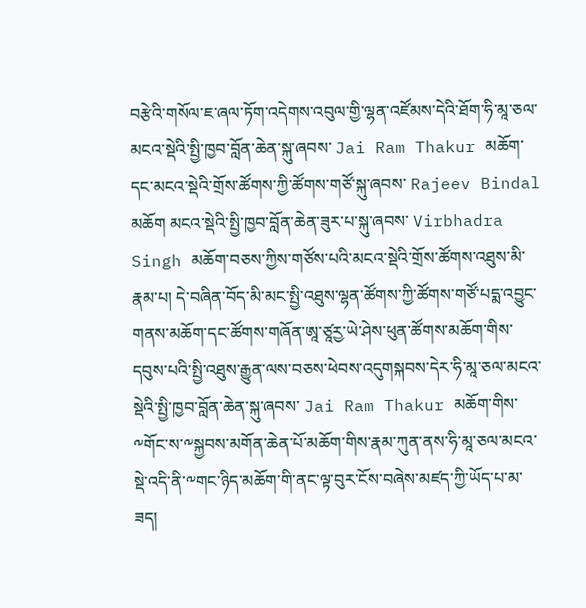བརྩེའི་གསོལ་ཇ་ཞལ་ཏོག་འདེགས་འབུལ་གྱི་ལྷན་འཛོམས་དེའི་ཐོག་ཧི་མཱ་ཅལ་མངའ་སྡེའི་སྤྱི་ཁྱབ་བློན་ཆེན་སྐུ་ཞབས་ Jai Ram Thakur མཆོག་དང་མངའ་སྡེའི་གྲོས་ཚོགས་ཀྱི་ཚོགས་གཙོ་སྐུ་ཞབས་ Rajeev Bindal མཆོག མངའ་སྡེའི་སྤྱི་ཁྱབ་བློན་ཆེན་ཟུར་པ་སྐུ་ཞབས་ Virbhadra Singh མཆོག་བཅས་ཀྱིས་གཙོས་པའི་མངའ་སྡེའི་གྲོས་ཚོགས་འཐུས་མི་རྣམ་པ། དེ་བཞིན་བོད་མི་མང་སྤྱི་འཐུས་ལྷན་ཚོགས་ཀྱི་ཚོགས་གཙོ་པདྨ་འབྱུང་གནས་མཆོག་དང་ཚོགས་གཞོན་ཨཱ་ཙཱརྱ་ཡེ་ཤེས་ཕུན་ཚོགས་མཆོག་གིས་དབུས་པའི་སྤྱི་འཐུས་རྒྱུན་ལས་བཅས་ཕེབས་འདུགསྐབས་དེར་ཧི་མཱ་ཅལ་མངའ་སྡེའི་སྤྱི་ཁྱབ་བློན་ཆེན་སྐུ་ཞབས་ Jai Ram Thakur མཆོག་གིས་༸གོང་ས་༸སྐྱབས་མགོན་ཆེན་པོ་མཆོག་གིས་རྣམ་ཀུན་ནས་ཧི་མཱ་ཅལ་མངའ་སྡེ་འདི་ནི་༸གང་ཉིད་མཆོག་གི་ནང་ལྟ་བུར་ངོས་བཞེས་མཛད་ཀྱི་ཡོད་པ་མ་ཟད།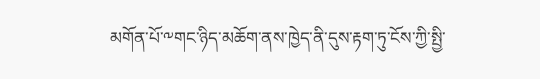མགོན་པོ་༸གང་ཉིད་མཆོག་ནས་ཁྱེད་ནི་དུས་རྟག་ཏུ་ངོས་ཀྱི་སྤྱི་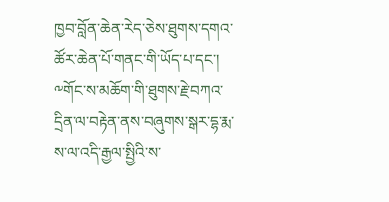ཁྱབ་བློན་ཆེན་རེད་ཅེས་ཐུགས་དགའ་ཚོར་ཆེན་པོ་གནང་གི་ཡོད་པ་དང་། ༸གོང་ས་མཆོག་གི་ཐུགས་རྗེ་བཀའ་དྲིན་ལ་བརྟེན་ནས་བཞུགས་སྒར་དྷ་རྨ་ས་ལ་འདི་རྒྱལ་སྤྱིའི་ས་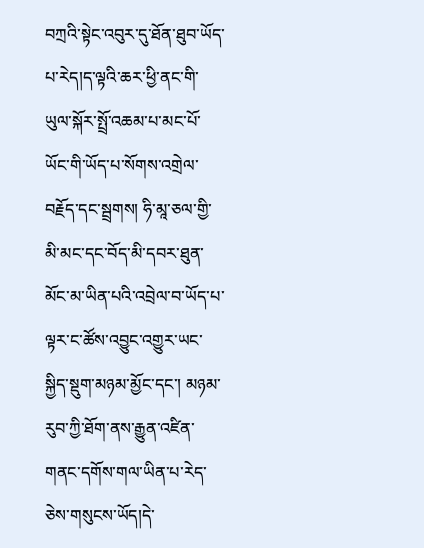བཀྲའི་སྟེང་འབུར་དུ་ཐོན་ཐུབ་ཡོད་པ་རེད།ད་ལྟའི་ཆར་ཕྱི་ནང་གི་ཡུལ་སྐོར་སྤྲོ་འཆམ་པ་མང་པོ་ཡོང་གི་ཡོད་པ་སོགས་འགྲེལ་བརྗོད་དང་སྦྲགས། ཧི་མཱ་ཅལ་གྱི་མི་མང་དང་བོད་མི་དབར་ཐུན་མོང་མ་ཡིན་པའི་འབྲེལ་བ་ཡོད་པ་ལྟར་ང་ཚོས་འབྱུང་འགྱུར་ཡང་སྐྱིད་སྡུག་མཉམ་མྱོང་དང་། མཉམ་རུབ་ཀྱི་ཐོག་ནས་རྒྱུན་འཛིན་གནང་དགོས་གལ་ཡིན་པ་རེད་ཅེས་གསུངས་ཡོད།དེ་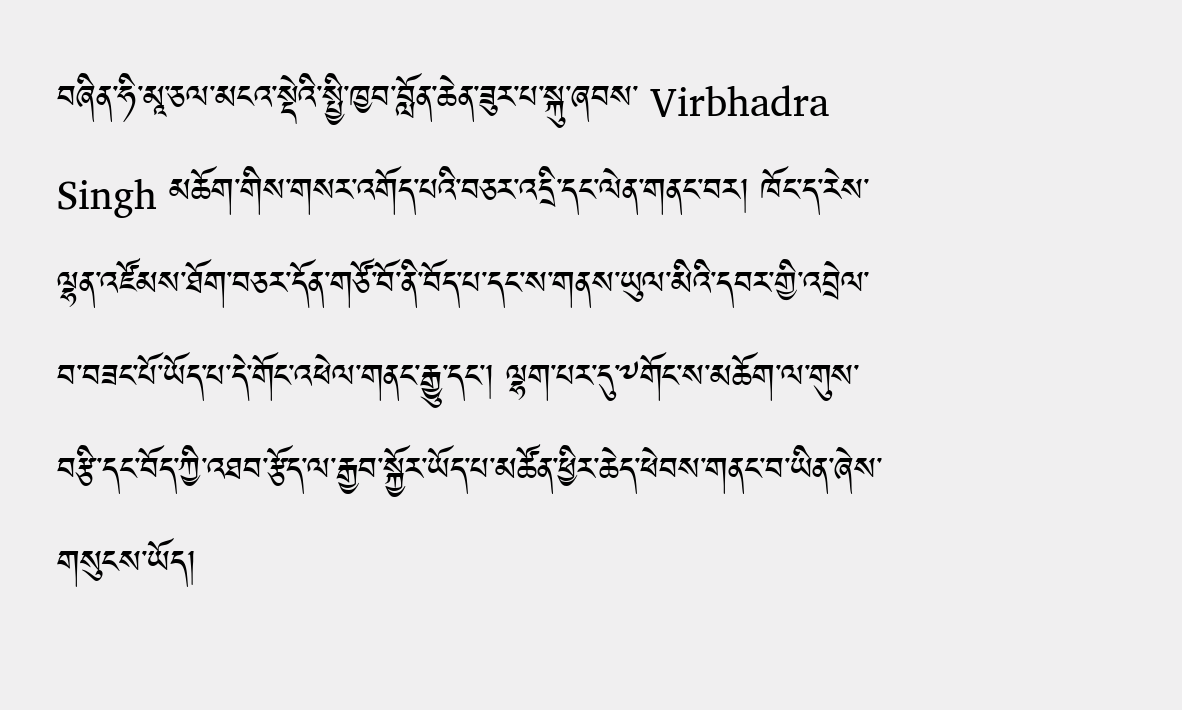བཞིན་ཧི་མཱ་ཅལ་མངའ་སྡེའི་སྤྱི་ཁྱབ་བློན་ཆེན་ཟུར་པ་སྐུ་ཞབས་ Virbhadra Singh མཆོག་གིས་གསར་འགོད་པའི་བཅར་འདྲི་དང་ལེན་གནང་བར། ཁོང་ད་རེས་ལྷན་འཛོམས་ཐོག་བཅར་དོན་གཙོ་བོ་ནི་བོད་པ་དང་ས་གནས་ཡུལ་མིའི་དབར་གྱི་འབྲེལ་བ་བཟང་པོ་ཡོད་པ་དེ་གོང་འཕེལ་གནང་རྒྱུ་དང་། ལྷག་པར་དུ་༸གོང་ས་མཆོག་ལ་གུས་བརྩི་དང་བོད་ཀྱི་འཐབ་རྩོད་ལ་རྒྱབ་སྐྱོར་ཡོད་པ་མཚོན་ཕྱིར་ཆེད་ཕེབས་གནང་བ་ཡིན་ཞེས་གསུངས་ཡོད།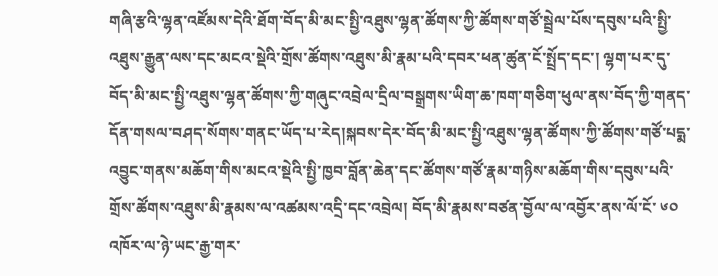གཞི་རྩའི་ལྷན་འཛོམས་དེའི་ཐོག་བོད་མི་མང་སྤྱི་འཐུས་ལྷན་ཚོགས་ཀྱི་ཚོགས་གཙོ་སྦྲེལ་པོས་དབུས་པའི་སྤྱི་འཐུས་རྒྱུན་ལས་དང་མངའ་སྡེའི་གྲོས་ཚོགས་འཐུས་མི་རྣམ་པའི་དབར་ཕན་ཚུན་ངོ་སྤྲོད་དང་། ལྷག་པར་དུ་བོད་མི་མང་སྤྱི་འཐུས་ལྷན་ཚོགས་ཀྱི་གཞུང་འབྲེལ་དྲིལ་བསྒྲགས་ཡིག་ཆ་ཁག་གཅིག་ཕུལ་ནས་བོད་ཀྱི་གནད་དོན་གསལ་བཤད་སོགས་གནང་ཡོད་པ་རེད།སྐབས་དེར་བོད་མི་མང་སྤྱི་འཐུས་ལྷན་ཚོགས་ཀྱི་ཚོགས་གཙོ་པདྨ་འབྱུང་གནས་མཆོག་གིས་མངའ་སྡེའི་སྤྱི་ཁྱབ་བློན་ཆེན་དང་ཚོགས་གཙོ་རྣམ་གཉིས་མཆོག་གིས་དབུས་པའི་གྲོས་ཚོགས་འཐུས་མི་རྣམས་ལ་འཚམས་འདྲི་དང་འབྲེལ། བོད་མི་རྣམས་བཙན་བྱོལ་ལ་འབྱོར་ནས་ལོ་ངོ་ ༦༠ འཁོར་ལ་ཉེ་ཡང་རྒྱ་གར་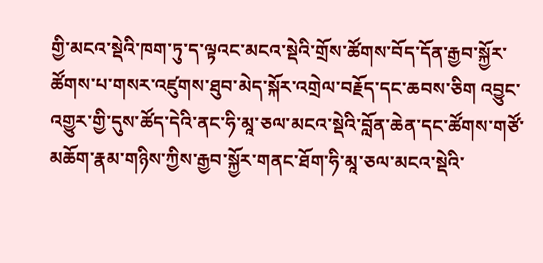གྱི་མངའ་སྡེའི་ཁག་ཏུ་ད་ལྟའང་མངའ་སྡེའི་གྲོས་ཚོགས་བོད་དོན་རྒྱབ་སྐྱོར་ཚོགས་པ་གསར་འཛུགས་ཐུབ་མེད་སྐོར་འགྲེལ་བརྗོད་དང་ཆབས་ཅིག འབྱུང་འགྱུར་གྱི་དུས་ཚོད་དེའི་ནང་ཧི་མཱ་ཅལ་མངའ་སྡེའི་བློན་ཆེན་དང་ཚོགས་གཙོ་མཆོག་རྣམ་གཉིས་ཀྱིས་རྒྱབ་སྐྱོར་གནང་ཐོག་ཧི་མཱ་ཅལ་མངའ་སྡེའི་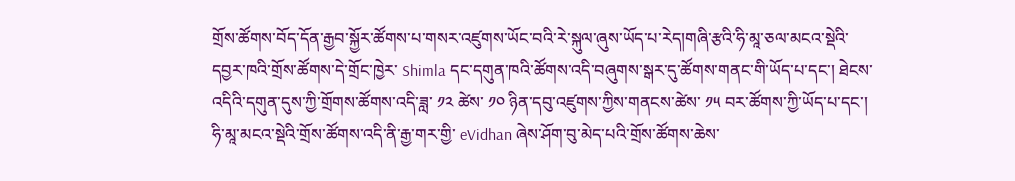གྲོས་ཚོགས་བོད་དོན་རྒྱབ་སྐྱོར་ཚོགས་པ་གསར་འཛུགས་ཡོང་བའི་རེ་སྐུལ་ཞུས་ཡོད་པ་རེད།གཞི་རྩའི་ཧི་མཱ་ཅལ་མངའ་སྡེའི་དབྱར་ཁའི་གྲོས་ཚོགས་དེ་གྲོང་ཁྱེར་ Shimla དང་དགུན་ཁའི་ཚོགས་འདི་བཞུགས་སྒར་དུ་ཚོགས་གནང་གི་ཡོད་པ་དང་། ཐེངས་འདིའི་དགུན་དུས་ཀྱི་གྲོགས་ཚོགས་འདི་ཟླ་ ༡༢ ཚེས་ ༡༠ ཉིན་དབུ་འཛུགས་ཀྱིས་གནངས་ཚེས་ ༡༥ བར་ཚོགས་ཀྱི་ཡོད་པ་དང་། ཧི་མཱ་མངའ་སྡེའི་གྲོས་ཚོགས་འདི་ནི་རྒྱ་གར་གྱི་ eVidhan ཞེས་ཤོག་བུ་མེད་པའི་གྲོས་ཚོགས་ཆེས་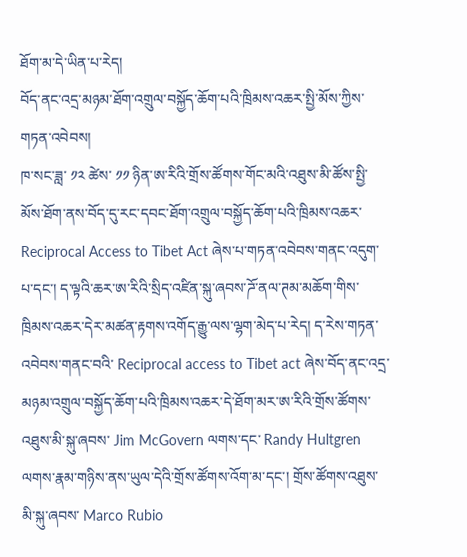ཐོག་མ་དེ་ཡིན་པ་རེད།
བོད་ནང་འདྲ་མཉམ་ཐོག་འགྲུལ་བསྐྱོད་ཆོག་པའི་ཁྲིམས་འཆར་སྤྱི་མོས་ཀྱིས་གཏན་འབེབས།
ཁ་སང་ཟླ་ ༡༢ ཚེས་ ༡༡ ཉིན་ཨ་རིའི་གྲོས་ཚོགས་གོང་མའི་འཐུས་མི་ཚོས་སྤྱི་མོས་ཐོག་ནས་བོད་དུ་རང་དབང་ཐོག་འགྲུལ་བསྐྱོད་ཆོག་པའི་ཁྲིམས་འཆར་ Reciprocal Access to Tibet Act ཞེས་པ་གཏན་འབེབས་གནང་འདུག་པ་དང་། ད་ལྟའི་ཆར་ཨ་རིའི་སྲིད་འཛིན་སྐུ་ཞབས་ཌོ་ནལ་ཊམ་མཆོག་གིས་ཁྲིམས་འཆར་དེར་མཚན་རྟགས་འགོད་རྒྱུ་ལས་ལྷག་མེད་པ་རེད། ད་རེས་གཏན་འབེབས་གནང་བའི་ Reciprocal access to Tibet act ཞེས་བོད་ནང་འདྲ་མཉམ་འགྲུལ་བསྐྱོད་ཆོག་པའི་ཁྲིམས་འཆར་དེ་ཐོག་མར་ཨ་རིའི་གྲོས་ཚོགས་འཐུས་མི་སྐུ་ཞབས་ Jim McGovern ལགས་དང་ Randy Hultgren ལགས་རྣམ་གཉིས་ནས་ཡུལ་དེའི་གྲོས་ཚོགས་འོག་མ་དང་། གྲོས་ཚོགས་འཐུས་མི་སྐུ་ཞབས་ Marco Rubio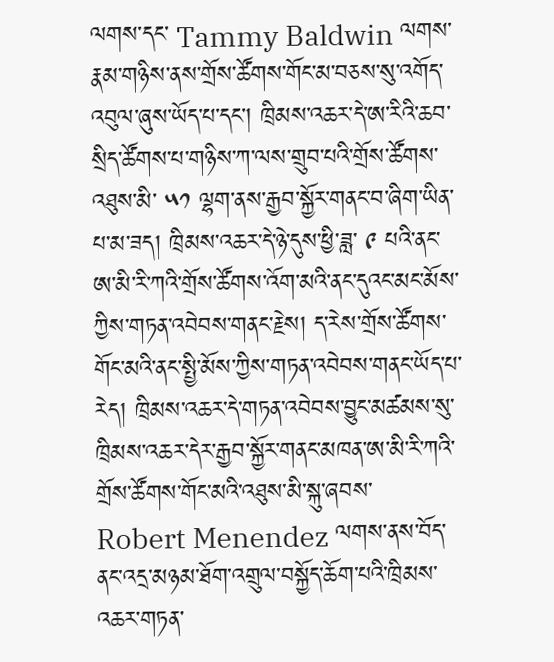ལགས་དང་ Tammy Baldwin ལགས་རྣམ་གཉིས་ནས་གྲོས་ཚོགས་གོང་མ་བཅས་སུ་འགོད་འབུལ་ཞུས་ཡོད་པ་དང་། ཁྲིམས་འཆར་དེ་ཨ་རིའི་ཆབ་སྲིད་ཚོགས་པ་གཉིས་ཀ་ལས་གྲུབ་པའི་གྲོས་ཚོགས་འཐུས་མི་ ༥༡ ལྷག་ནས་རྒྱབ་སྐྱོར་གནང་བ་ཞིག་ཡིན་པ་མ་ཟད། ཁྲིམས་འཆར་དེ་ཉེ་དུས་ཕྱི་ཟླ་ ༩ པའི་ནང་ཨ་མི་རི་ཀའི་གྲོས་ཚོགས་འོག་མའི་ནང་དུའང་མང་མོས་ཀྱིས་གཏན་འབེབས་གནང་རྗེས། ད་རེས་གྲོས་ཚོགས་གོང་མའི་ནང་སྤྱི་མོས་ཀྱིས་གཏན་འབེབས་གནང་ཡོད་པ་རེད། ཁྲིམས་འཆར་དེ་གཏན་འབེབས་བྱུང་མཚམས་སུ་ཁྲིམས་འཆར་དེར་རྒྱབ་སྐྱོར་གནང་མཁན་ཨ་མི་རི་ཀའི་གྲོས་ཚོགས་གོང་མའི་འཐུས་མི་སྐུ་ཞབས་ Robert Menendez ལགས་ནས་བོད་ནང་འདྲ་མཉམ་ཐོག་འགྲུལ་བསྐྱོད་ཆོག་པའི་ཁྲིམས་འཆར་གཏན་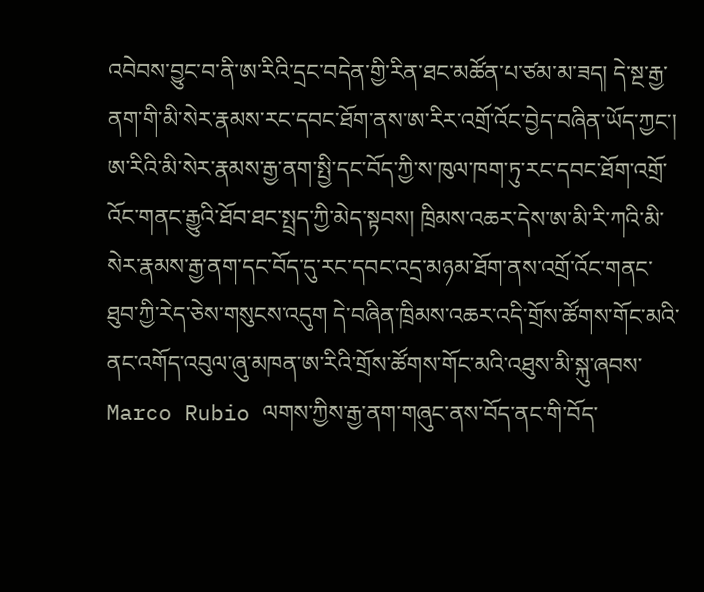འབེབས་བྱུང་བ་ནི་ཨ་རིའི་དྲང་བདེན་གྱི་རིན་ཐང་མཚོན་པ་ཙམ་མ་ཟད། དེ་སྔ་རྒྱ་ནག་གི་མི་སེར་རྣམས་རང་དབང་ཐོག་ནས་ཨ་རིར་འགྲོ་འོང་བྱེད་བཞིན་ཡོད་ཀྱང་། ཨ་རིའི་མི་སེར་རྣམས་རྒྱ་ནག་སྤྱི་དང་བོད་ཀྱི་ས་ཁུལ་ཁག་ཏུ་རང་དབང་ཐོག་འགྲོ་འོང་གནང་རྒྱུའི་ཐོབ་ཐང་སྤྲད་ཀྱི་མེད་སྟབས། ཁྲིམས་འཆར་དེས་ཨ་མི་རི་ཀའི་མི་སེར་རྣམས་རྒྱ་ནག་དང་བོད་དུ་རང་དབང་འདྲ་མཉམ་ཐོག་ནས་འགྲོ་འོང་གནང་ཐུབ་ཀྱི་རེད་ཅེས་གསུངས་འདུག དེ་བཞིན་ཁྲིམས་འཆར་འདི་གྲོས་ཚོགས་གོང་མའི་ནང་འགོད་འབུལ་ཞུ་མཁན་ཨ་རིའི་གྲོས་ཚོགས་གོང་མའི་འཐུས་མི་སྐུ་ཞབས་ Marco Rubio ལགས་ཀྱིས་རྒྱ་ནག་གཞུང་ནས་བོད་ནང་གི་བོད་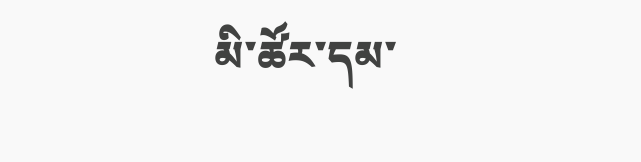མི་ཚོར་དམ་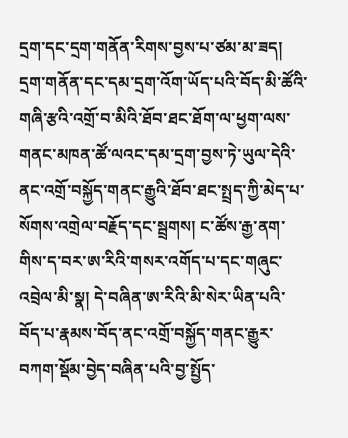དྲག་དང་དྲག་གནོན་རིགས་བྱས་པ་ཙམ་མ་ཟད། དྲག་གནོན་དང་དམ་དྲག་འོག་ཡོད་པའི་བོད་མི་ཚོའི་གཞི་རྩའི་འགྲོ་བ་མིའི་ཐོབ་ཐང་ཐོག་ལ་ཕྱག་ལས་གནང་མཁན་ཚོ་ལའང་དམ་དྲག་བྱས་ཏེ་ཡུལ་དེའི་ནང་འགྲོ་བསྐྱོད་གནང་རྒྱུའི་ཐོབ་ཐང་སྤྲད་ཀྱི་མེད་པ་སོགས་འགྲེལ་བརྗོད་དང་སྦྲགས། ང་ཚོས་རྒྱ་ནག་གིས་ད་བར་ཨ་རིའི་གསར་འགོད་པ་དང་གཞུང་འབྲེལ་མི་སྣ། དེ་བཞིན་ཨ་རིའི་མི་སེར་ཡིན་པའི་བོད་པ་རྣམས་བོད་ནང་འགྲོ་བསྐྱོད་གནང་རྒྱུར་བཀག་སྡོམ་བྱེད་བཞིན་པའི་བྱ་སྤྱོད་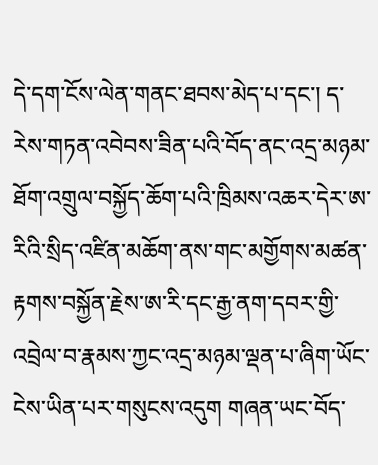དེ་དག་ངོས་ལེན་གནང་ཐབས་མེད་པ་དང་། ད་རེས་གཏན་འབེབས་ཟིན་པའི་བོད་ནང་འདྲ་མཉམ་ཐོག་འགྲུལ་བསྐྱོད་ཆོག་པའི་ཁྲིམས་འཆར་དེར་ཨ་རིའི་སྲིད་འཛིན་མཆོག་ནས་གང་མགྱོགས་མཚན་རྟགས་བསྐྱོན་རྗེས་ཨ་རི་དང་རྒྱ་ནག་དབར་གྱི་འབྲེལ་བ་རྣམས་ཀྱང་འདྲ་མཉམ་ལྡན་པ་ཞིག་ཡོང་ངེས་ཡིན་པར་གསུངས་འདུག གཞན་ཡང་བོད་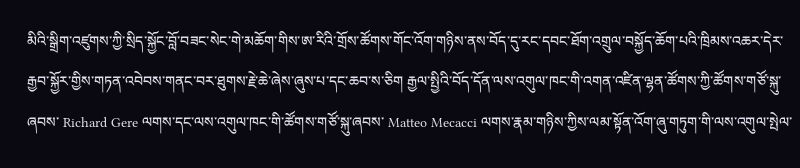མིའི་སྒྲིག་འཛུགས་ཀྱི་སྲིད་སྐྱོང་བློ་བཟང་སེང་གེ་མཆོག་གིས་ཨ་རིའི་གྲོས་ཚོགས་གོང་འོག་གཉིས་ནས་བོད་དུ་རང་དབང་ཐོག་འགྲུལ་བསྐྱོད་ཆོག་པའི་ཁྲིམས་འཆར་དེར་རྒྱབ་སྐྱོར་གྱིས་གཏན་འབེབས་གནང་བར་ཐུགས་རྗེ་ཆེ་ཞེས་ཞུས་པ་དང་ཆབ་ས་ཅིག རྒྱལ་སྤྱིའི་བོད་དོན་ལས་འགུལ་ཁང་གི་འགན་འཛིན་ལྷན་ཚོགས་ཀྱི་ཚོགས་གཙོ་སྐུ་ཞབས་ Richard Gere ལགས་དང་ལས་འགུལ་ཁང་གི་ཚོགས་གཙོ་སྐུ་ཞབས་ Matteo Mecacci ལགས་རྣམ་གཉིས་ཀྱིས་ལམ་སྟོན་འོག་ཞུ་གཏུག་གི་ལས་འགུལ་སྤེལ་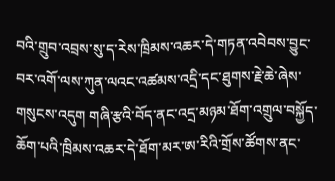བའི་གྲུབ་འབྲས་སུ་ད་རེས་ཁྲིམས་འཆར་དེ་གཏན་འབེབས་བྱུང་བར་འགོ་ལས་ཀུན་ལའང་འཚམས་འདྲི་དང་ཐུགས་རྗེ་ཆེ་ཞེས་གསུངས་འདུག གཞི་རྩའི་བོད་ནང་འདྲ་མཉམ་ཐོག་འགྲུལ་བསྐྱོད་ཆོག་པའི་ཁྲིམས་འཆར་དེ་ཐོག་མར་ཨ་རིའི་གྲོས་ཚོགས་ནང་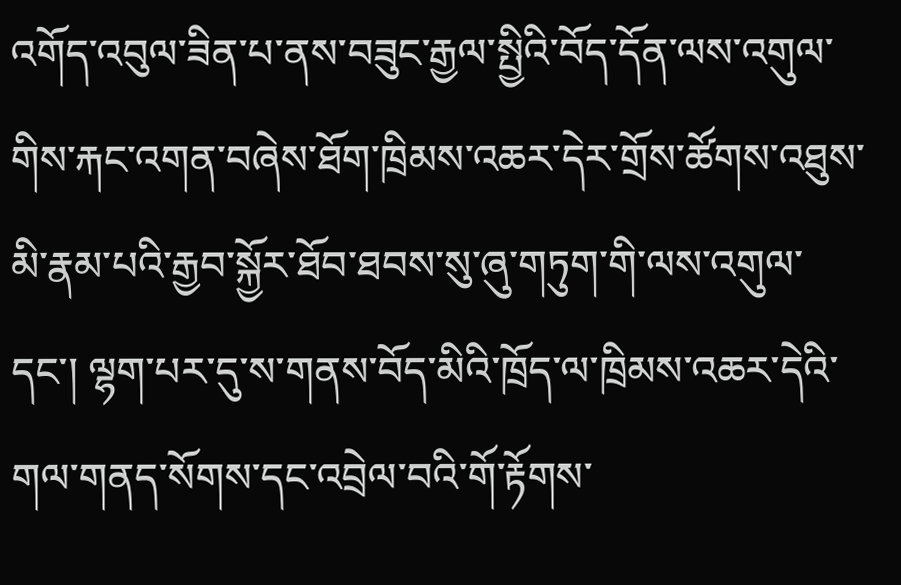འགོད་འབུལ་ཟིན་པ་ནས་བཟུང་རྒྱལ་སྤྱིའི་བོད་དོན་ལས་འགུལ་གིས་རྐང་འགན་བཞེས་ཐོག་ཁྲིམས་འཆར་དེར་གྲོས་ཚོགས་འཐུས་མི་རྣམ་པའི་རྒྱབ་སྐྱོར་ཐོབ་ཐབས་སུ་ཞུ་གཏུག་གི་ལས་འགུལ་དང་། ལྷག་པར་དུ་ས་གནས་བོད་མིའི་ཁྲོད་ལ་ཁྲིམས་འཆར་དེའི་གལ་གནད་སོགས་དང་འབྲེལ་བའི་གོ་རྟོགས་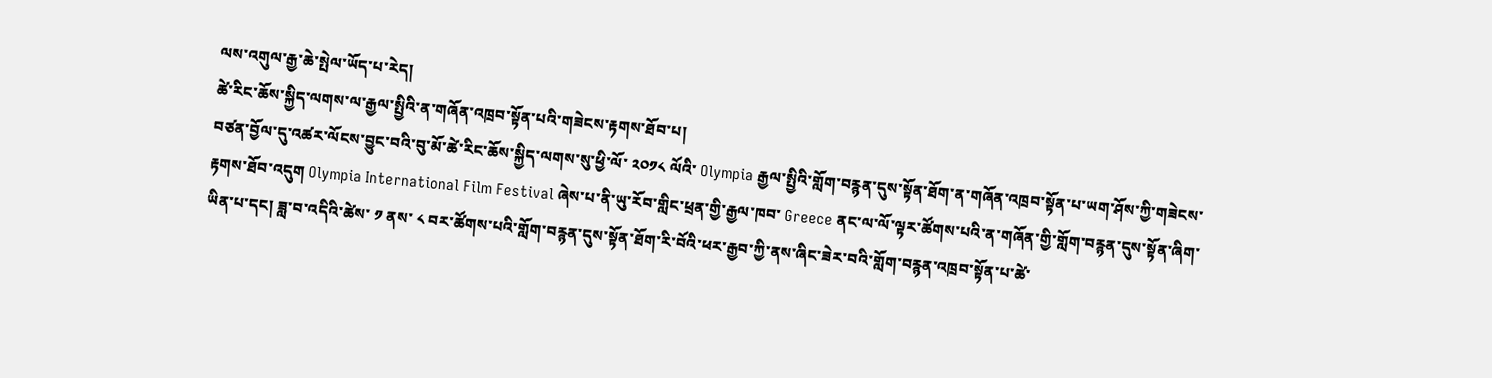ལས་འགུལ་རྒྱ་ཆེ་སྤེལ་ཡོད་པ་རེད།
ཚེ་རིང་ཆོས་སྐྱིད་ལགས་ལ་རྒྱལ་སྤྱིའི་ན་གཞོན་འཁྲབ་སྟོན་པའི་གཟེངས་རྟགས་ཐོབ་པ།
བཙན་བྱོལ་དུ་འཚར་ལོངས་བྱུང་བའི་བུ་མོ་ཚེ་རིང་ཆོས་སྐྱིད་ལགས་སུ་ཕྱི་ལོ་ ༢༠༡༨ ལོའི་ Olympia རྒྱལ་སྤྱིའི་གློག་བརྙན་དུས་སྟོན་ཐོག་ན་གཞོན་འཁྲབ་སྟོན་པ་ཡག་ཤོས་ཀྱི་གཟེངས་རྟགས་ཐོབ་འདུག Olympia International Film Festival ཞེས་པ་ནི་ཡུ་རོབ་གླིང་ཕྲན་གྱི་རྒྱལ་ཁབ་ Greece ནང་ལ་ལོ་ལྟར་ཚོགས་པའི་ན་གཞོན་གྱི་གློག་བརྙན་དུས་སྟོན་ཞིག་ཡིན་པ་དང། ཟླ་བ་འདིའི་ཚེས་ ༡ ནས་ ༨ བར་ཚོགས་པའི་གློག་བརྙན་དུས་སྟོན་ཐོག་རི་བོའི་ཕར་རྒྱབ་ཀྱི་ནས་ཞིང་ཟེར་བའི་གློག་བརྙན་འཁྲབ་སྟོན་པ་ཚེ་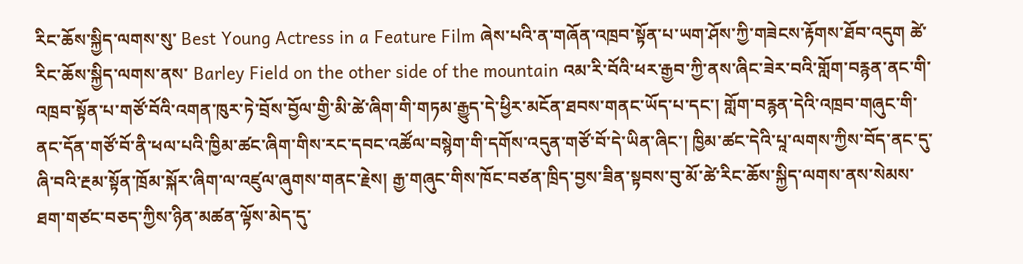རིང་ཆོས་སྐྱིད་ལགས་སུ་ Best Young Actress in a Feature Film ཞེས་པའི་ན་གཞོན་འཁྲབ་སྟོན་པ་ཡག་ཤོས་ཀྱི་གཟེངས་རྟོགས་ཐོབ་འདུག ཚེ་རིང་ཆོས་སྐྱིད་ལགས་ནས་ Barley Field on the other side of the mountain འམ་རི་བོའི་ཕར་རྒྱབ་ཀྱི་ནས་ཞིང་ཟེར་བའི་གློག་བརྙན་ནང་གི་འཁྲབ་སྟོན་པ་གཙོ་བོའི་འགན་ཁུར་ཏེ་བྲོས་བྱོལ་གྱི་མི་ཚེ་ཞིག་གི་གཏམ་རྒྱུད་དེ་ཕྱིར་མངོན་ཐབས་གནང་ཡོད་པ་དང་། གློག་བརྙན་དེའི་འཁྲབ་གཞུང་གི་ནང་དོན་གཙོ་བོ་ནི་ཕལ་པའི་ཁྱིམ་ཚང་ཞིག་གིས་རང་དབང་འཚོལ་བསྙེག་གི་དགོས་འདུན་གཙོ་བོ་དེ་ཡིན་ཞིང་། ཁྱིམ་ཚང་དེའི་པཱ་ལགས་ཀྱིས་བོད་ནང་དུ་ཞི་བའི་རྔམ་སྟོན་ཁྲོམ་སྐོར་ཞིག་ལ་འཛུལ་ཞུགས་གནང་རྗེས། རྒྱ་གཞུང་གིས་ཁོང་བཙན་ཁྲིད་བྱས་ཟིན་སྟབས་བུ་མོ་ཚེ་རིང་ཆོས་སྐྱིད་ལགས་ནས་སེམས་ཐག་གཙང་བཅད་ཀྱིས་ཉིན་མཚན་ལྟོས་མེད་དུ་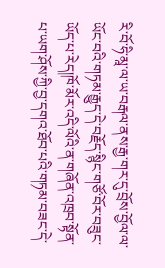རི་བོ་ཧི་མཱ་ལ་ཡ་བརྒལ་ནས་རྒྱ་གར་དུ་བྲོས་བྱོལ་ལ་ཡོང་བའི་གཏམ་རྒྱུད་དེ་བརྗོད་སྙིང་གཙོ་བོར་བཟུང་ཡོད་པ་རེད།ཁོ་མོར་འདི་ལོའི་ན་གཞོན་འཁྲབ་སྟོན་པ་ཡག་ཤོས་ཀྱི་བྱ་དགའ་ཐོབ་པའི་གཏམ་བཟང་དེ་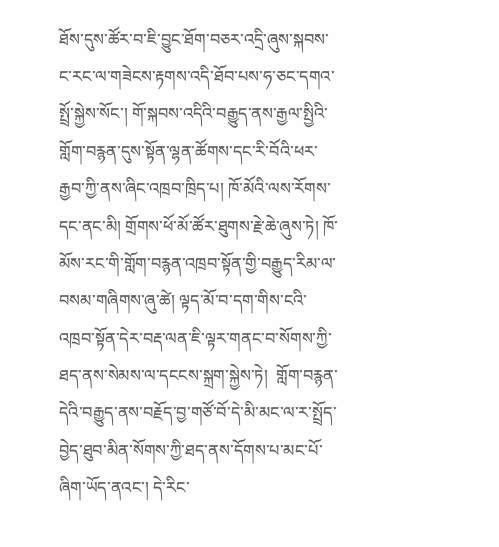ཐོས་དུས་ཚོར་བ་ཇི་བྱུང་ཐོག་བཅར་འདྲི་ཞུས་སྐབས་ང་རང་ལ་གཟེངས་རྟགས་འདི་ཐོབ་པས་ཧ་ཅང་དགའ་སྤྲོ་སྐྱེས་སོང་། གོ་སྐབས་འདིའི་བརྒྱུད་ནས་རྒྱལ་སྤྱིའི་གློག་བརྙན་དུས་སྟོན་ལྷན་ཚོགས་དང་རི་བོའི་ཕར་རྒྱབ་ཀྱི་ནས་ཞིང་འཁྲབ་ཁྲིད་པ། ཁོ་མོའི་ལས་རོགས་དང་ནང་མི། གྲོགས་ཕོ་མོ་ཚོར་ཐུགས་རྗེ་ཆེ་ཞུས་ཏེ། ཁོ་མོས་རང་གི་གློག་བརྙན་འཁྲབ་སྟོན་གྱི་བརྒྱུད་རིམ་ལ་བསམ་གཞིགས་ཞུ་ཚེ། ལྟད་མོ་བ་དག་གིས་ངའི་འཁྲབ་སྟོན་དེར་བརྡ་ལན་ཇི་ལྟར་གནང་བ་སོགས་ཀྱི་ཐད་ནས་སེམས་ལ་དངངས་སྐྲག་སྐྱེས་ཏེ།  གློག་བརྙན་དེའི་བརྒྱུད་ནས་བརྗོད་བྱ་གཙོ་བོ་དེ་མི་མང་ལ་ར་སྤྲོད་བྱེད་ཐུབ་མིན་སོགས་ཀྱི་ཐད་ནས་དོགས་པ་མང་པོ་ཞིག་ཡོད་ནའང་། དེ་རིང་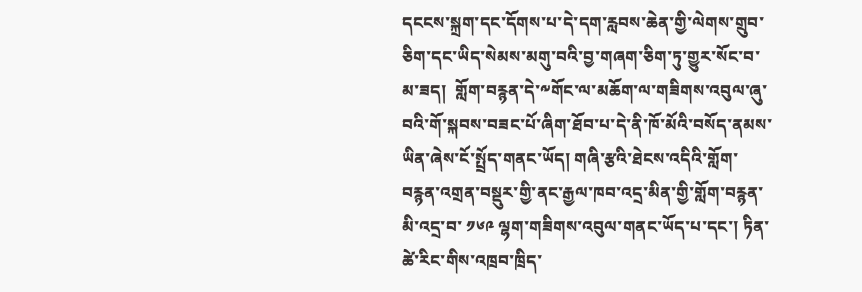དངངས་སྐྲག་དང་དོགས་པ་དེ་དག་རླབས་ཆེན་གྱི་ལེགས་གྲུབ་ཅིག་དང་ཡིད་སེམས་མགུ་བའི་བྱ་གཞག་ཅིག་ཏུ་གྱུར་སོང་བ་མ་ཟད།  གློག་བརྙན་དེ་༸གོང་ལ་མཆོག་ལ་གཟིགས་འབུལ་ཞུ་བའི་གོ་སྐབས་བཟང་པོ་ཞིག་ཐོབ་པ་དེ་ནི་ཁོ་མོའི་བསོད་ནམས་ཡིན་ཞེས་ངོ་སྤྲོད་གནང་ཡོད། གཞི་རྩའི་ཐེངས་འདིའི་གློག་བརྙན་འགྲན་བསྡུར་གྱི་ནང་རྒྱལ་ཁབ་འདྲ་མིན་གྱི་གློག་བརྙན་མི་འདྲ་བ་ ༡༦༩ ལྷག་གཟིགས་འབུལ་གནང་ཡོད་པ་དང་། ཏིན་ཚེ་རིང་གིས་འཁྲབ་ཁྲིད་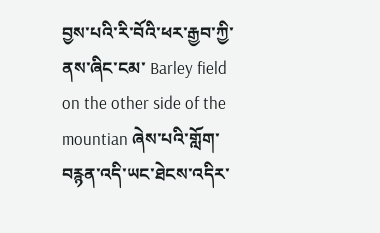བྱས་པའི་རི་བོའི་ཕར་རྒྱབ་ཀྱི་ནས་ཞིང་ངམ་ Barley field on the other side of the mountian ཞེས་པའི་གློག་བརྙན་འདི་ཡང་ཐེངས་འདིར་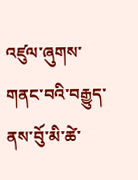འཛུལ་ཞུགས་གནང་བའི་བརྒྱུད་ནས་བོུ་མི་ཚེ་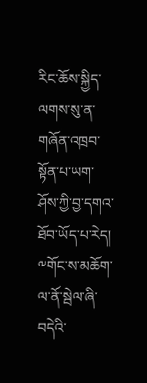རིང་ཆོས་སྐྱིད་ལགས་སུ་ན་གཞོན་འཁྲབ་སྟོན་པ་ཡག་ཤོས་ཀྱི་བྱ་དགའ་ཐོབ་ཡོད་པ་རེད།
༸གོང་ས་མཆོག་ལ་ནོ་སྦེལ་ཞི་བདེའི་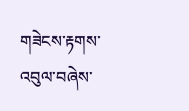གཟེངས་རྟགས་འབུལ་བཞེས་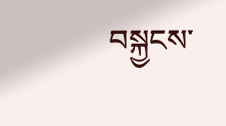བསྐྱངས་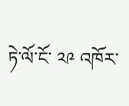ཏེ་ལོ་ངོ་ ༢༩ འཁོར་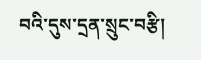བའི་དུས་དྲན་སྲུང་བརྩི།